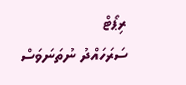ރިޕޯޓް
ސަރަހައްދު ނުތަނަވަސް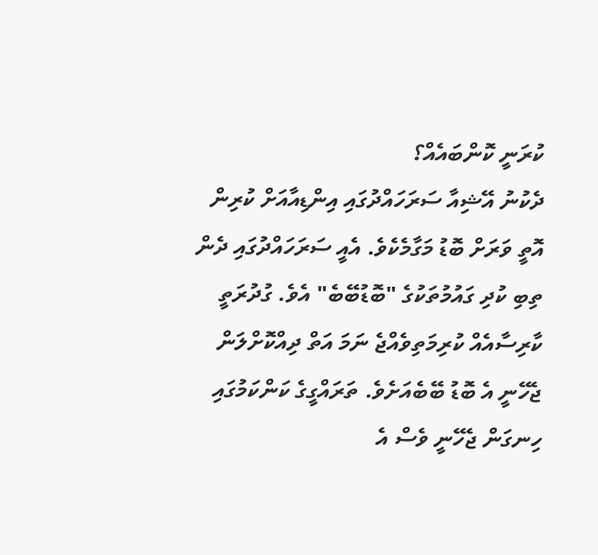ކުރަނީ ކޮންބައެއް؟
ދެކުނު އޭޝިއާ ސަރަހައްދުގައި އިންޑިއާއަށް ކުރިން އޮތީ ވަރަށް ބޮޑު މަގާމެކެވެ. އެއީ ސަރަހައްދުގައި ދެން ތިބި ކުދި ގައުމުތަކުގެ "ބޮޑުބޭބެ" އެވެ. ގުދުރަތީ ކާރިސާއެއް ކުރިމަތިވެއްޖެ ނަމަ އަތް ދިއްކޮށްލަން ޖެހޭނީ އެ ބޮޑު ބޭބެއަށެވެ. ތަރައްގީގެ ކަންކަމުގައި ހިނގަން ޖެހޭނީ ވެސް އެ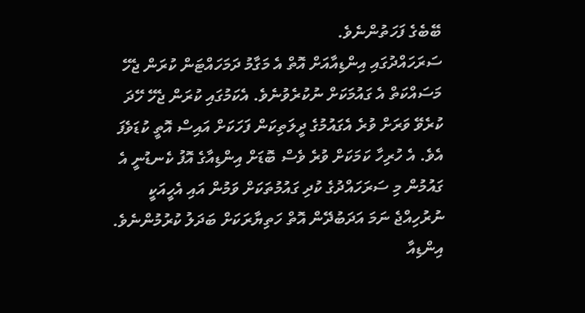ބޭބެގެ ފަހަތުންނެވެ.
ސަރަހައްދުގައި އިންޑިއާއަށް އޮތް އެ މަގާމު ދަމަހައްޓަން ކުރަން ޖެހޭ މަސައްކަތް އެ ގައުމަކަށް ނުކުރެވުނެވެ. އެކަމުގައި ކުރަން ޖެހޭ ހޭދަ ކުރެވޭ ވަރަށް ވުރެ އެގައުމުގެ ދީލަތިކަން ފަހަކަށް އައިސް އޮތީ ކުޑަވެފަ އެވެ. އެ ހުރިހާ ކަމަކަށް ވުރެ ވެސް ބޮޑަށް އިންޑިއާގެ އޮފު ކެނޑުނީ އެ ގައުމުން މި ސަރަހައްދުގެ ކުދި ގައުމުތަކަށް ވަމުން އައި އެހީއަކީ ނުރުހިއްޖެ ނަމަ އަދަބުދޭން އޮތް ހަތިޔާރަކަށް ބަދަލު ކުރުމުންނެވެ.
އިންޑިއާ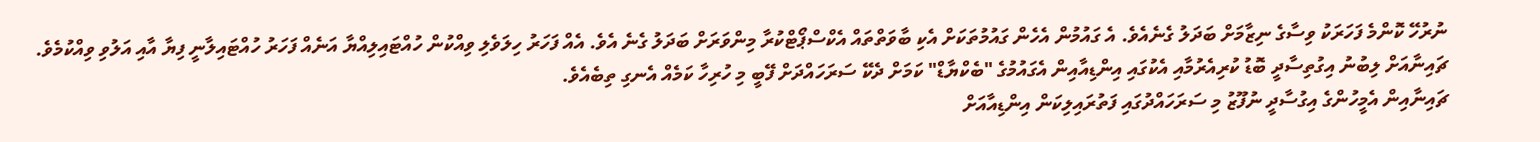ނުރުހޭ ކޮންމެ ފަހަރަކު ވިސާގެ ނިޒާމަށް ބަދަލު ގެނެއެވެ. އެ ގައުމުން އެހެން ގައުމުތަކަށް އެކި ބާވަތްތައް އެކްސްޕޯޓްކުރާ މިންވަރަށް ބަދަލު ގެނެ އެވެ. އެއް ފަހަރު ހިލަވެލި ވިއްކުން ހުއްޓައިލިއްޔާ އަނެއް ފަހަރު ހުއްޓައިލާނީ ފިޔާ އާއި އަލުވި ވިއްކުމެވެ. ޗައިނާއަށް ލިބުނު އިގުތިސާދީ ބޮޑު ކުރިއެރުމާއި އެކުގައި އިންޑިއާއިން އެގައުމުގެ "ބެކްޔާޑް" ކަމަށް ދެކޭ ސަރަހައްދަށް ފޭބީ މި ހުރިހާ ކަމެއް އެނގި ތިބެއެވެ.
ޗައިނާއިން އެމީހުންގެ އިގުސާދީ ނުފޫޒު މި ސަރަހައްދުގައި ފަތުރައިލިކަން އިންޑިއާއަށް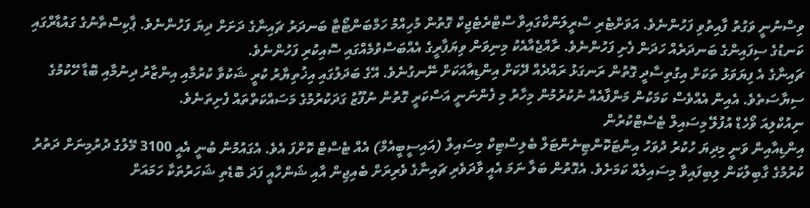ވިސްނުނީ ވަގުތު ފާއިތުވި ފަހުންނެވެ. އަވަށްޓެރި ސްރީލަންކާގައިވާ ސްޓްރެޓެޖިކް ގޮތުން މުހިއްމު ހަމްބަންޓޯޓާ ބަނދަރު ޗައިނާގެ ދަށަށް ދިޔަ ފަހުންނެވެ. ޕާކިސްތާނުގެ ގައުޑާރްގައި ކަނޑުގެ ސިފައިންގެ ބަނދަރެއް ހަދަން ފެށި ފަހުންނެވެ. ރާއްޖެއާއެކު މިނިވަން ވިޔަފާރީގެ އެއްބަސްވުމެއްގައި ސޮއިކުރި ފަހުންނެވެ.
ޗައިނާގެ އެ ފިޔަވަޅު ތަކަށް އިގުތިސާދީ ގޮތުން ރަނގަޅު ރައްދެއް ދޭކަށް އިންޑިއާއަކަށް ނޭނގުނެވެ. އޭގެ ބަދަލުގައި އިޚުތިޔާރު ކުރީ ޝަކުވާ ކުރުމާއި އިންޒާރު ދިނުމާއި ބޮޑާ ހޭކުމުގެ ސިޔާސަތެވެ. އެއިން އެއްވެސް ކަމަކުން މަންފާއެއް ނުކުރުމުން މިހާރު މި ފެންނަނީ އަސްކަރީ ގޮތުން ނުފޫޒު ގަދަކުރުމުގެ މަސައްކަތްތައް ފެށިތަނެވެ.
ނިއުކްލިއަ ވޯހެޑް އުފުލޭ މިސައިލް ޓެސްޓްކުރުން
އިންޑިއާއިން ވަނީ މިދިޔަ ހުކުރު ދުވަހު އިންޓަކޮންޓިނެންޓަލް ބެލިސްޓިކް މިސައިލް (އައިސީބީއެމް) އެއް ޓެސްޓް ކޮށްފަ އެވެ. އެގައުމުން ބުނީ އެއީ 3100 މޭލުގެ ދުރުމިނަށް ދަތުރު ކުރުމުގެ ގާބިލުކަން ލިބިފައިވާ މިސައިލެއް ކަމަށެވެ. އެގޮތުން ބަލާ ނަމަ އެއީ ވާދަވެރި ޗައިނާގެ ވެރިރަށް ބެއިޖިން އާއި ޝަންހާއީ ފަދަ ބޮޑެތި ޝަހަރުތަކާ ހަމައަށް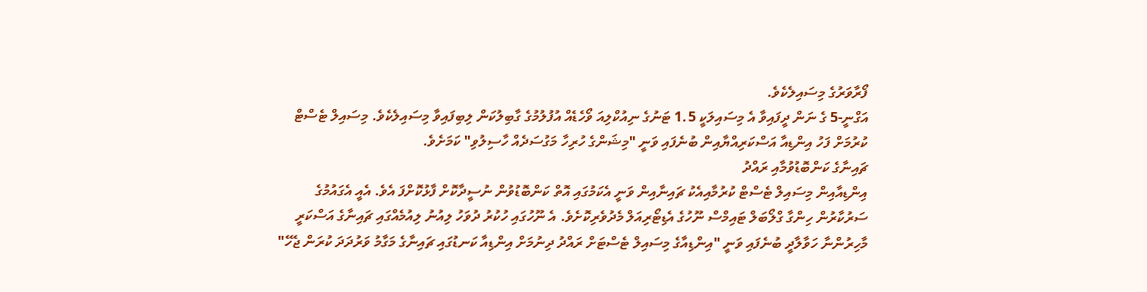ފޯރާވަރުގެ މިސައިލެކެވެ.
އަގްނީ-5 ގެ ނަން ދީފައިވާ އެ މިސައިލަކީ 1.5 ޓަނުގެ ނިއުކްލިއަ ވޯހެޑެއް އުފުލުމުގެ ގާބިލުކަން ލިބިފައިވާ މިސައިލެކެވެ. މިސައިލް ޓެސްޓް ކުރުމަށް ފަހު އިންޑިއާ އަސްކަރިއްޔާއިން ބުނެފައި ވަނީ "މިޝަންގެ ހުރިހާ މަގުސަދެއް ހާސިލުވި" ކަމަށެވެ.
ޗައިނާގެ ކަންބޮޑުވުމާއި ރައްދު
އިންޑިއާއިން މިސައިލް ޓެސްޓް ކުރުމާއިއެކު ޗައިނާއިން ވަނީ އެކަމުގައި އޮތް ކަންބޮޑުވުން ނުސީދާކޮށް ފާޅުކޮށްފަ އެވެ. އެއީ އެގައުމުގެ ސަރުކާރުން ހިންގާ ގްލޯބަލް ޓައިމްސް ނޫހުގެ އެޑިޓޯރިއަލް މެދުވެރިކޮށެވެ. އެ ނޫހުގައި ހުކުރު ދުވަހު ލިއުނު ލިއުމެއްގައި ޗައިނާގެ އަސްކަރީ މާހިރުންނާ ހަވާލާދީ ބުނެފައި ވަނީ "އިންޑިއާގެ މިސައިލް ޓެސްޓަށް ރައްދު ދިނުމަށް އިންޑިއާ ކަނޑުގައި ޗައިނާގެ މަގާމު ވަރުދަދަ ކުރަން ޖެހޭ"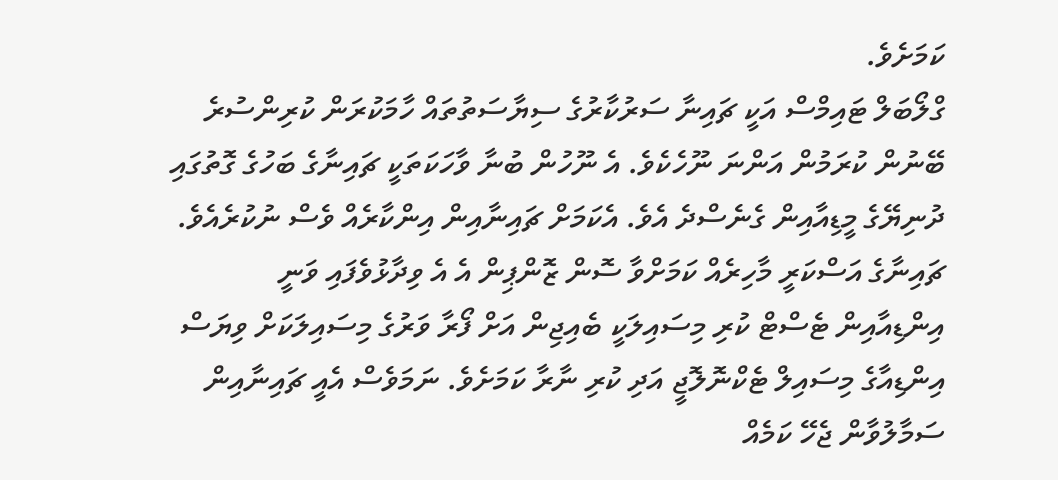ކަމަށެވެ.
ގްލޯބަލް ޓައިމްސް އަކީ ޗައިނާ ސަރުކާރުގެ ސިޔާސަތުތައް ހާމަކުރަން ކުރިންސުރެ ބޭނުން ކުރަމުން އަންނަ ނޫހެކެވެ. އެ ނޫހުން ބުނާ ވާހަކަތަކީ ޗައިނާގެ ބަހުގެ ގޮތުގައި ދުނިޔޭގެ މީޑިއާއިން ގެނެސްދެ އެވެ. އެކަމަށް ޗައިނާއިން އިންކާރެއް ވެސް ނުކުރެއެވެ.
ޗައިނާގެ އަސްކަރީ މާހިރެއް ކަމަށްވާ ސޮން ޒޮންޕިން އެ އެ ވިދާޅުވެފައި ވަނީ އިންޑިއާއިން ޓެސްޓް ކުރި މިސައިލަކީ ބެއިޖިން އަށް ފޯރާ ވަރުގެ މިސައިލަކަށް ވިޔަސް އިންޑިއާގެ މިސައިލް ޓެކްނޮލޮޖީ އަދި ކުރި ނާރާ ކަމަށެވެ. ނަމަވެސް އެއީ ޗައިނާއިން ސަމާލުވާން ޖެހޭ ކަމެއް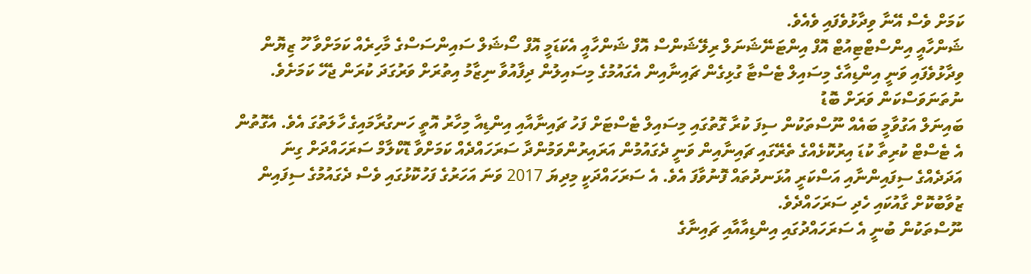ކަމަށް ވެސް އޭނާ ވިދާޅުވެފައި ވެއެވެ.
ޝަންހާއީ އިންސްޓްޓިއުޓް އޮފް އިންޓަނޭޝަނަލް ރިލޭޝަންސް އޮފް ޝަންހާއީ އެކަޑަމީ އޮފް ސޯޝަލް ސައިންސަސްގެ މާހިރެއް ކަމަށްވާ ހޫ ޒިޔޮން ވިދާޅުވެފައި ވަނީ އިންޑިއާގެ މިސައިލް ޓެސްޓާ ގުޅިގެން ޗައިނާއިން އެގައުމުގެ މިސައިލުން ދިފާއުވާ ނިޒާމު އިތުރަށް ވަރުގަދަ ކުރަން ޖެހޭ ކަމަށެވެ.
ނުތަނަވަސްކަން ވަރަށް ބޮޑު
ބައިނަލް އަގުވާމީ ބައެއް ނޫސްތަކުން ސިފަ ކުރާ ގޮތުގައި މިސައިލް ޓެސްޓަށް ފަހު ޗައިނާއާއި އިންޑިއާ މިހާރު އޮތީ ހަނގުރާމައިގެ ހާލަތުގަ އެވެ. އެގޮތުން އެ ޓެސްޓް ކުރިތާ ކުޑަ އިރުކޮޅެއްގެ ތެރޭގައި ޗައިނާއިން ވަނީ ދެގައުމުން އަރައިރުންވަމުންދާ ސަރަހައްދެއް ކަމަށްވާ ޑޮކްލާމް ސަރަހައްދަށް ގިނަ އަދަދެއްގެ ސިފައިންނާއި އަސްކަރީ އުޅަނދުތައް ފޮނުވާފަ އެވެ. އެ ސަރަހައްދަކީ މިދިޔަ 2017 ވަނަ އަހަރުގެ ފަހުކޮޅުގައި ވެސް ދެގައުމުގެ ސިފައިން ޒުވާބުކޮށް ގާއުކައި ހެދި ސަރަހައްދެވެ.
ނޫސްތަކުން ބުނީ އެ ސަރަހައްދުގައި އިންޑިއާއާއި ޗައިނާގެ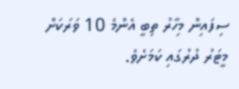ސިފައިން މިހާރު ތިބީ އެންމެ 10 ވަރަކަށް މީޓަރު ދުރުގައި ކަމަށެވެ.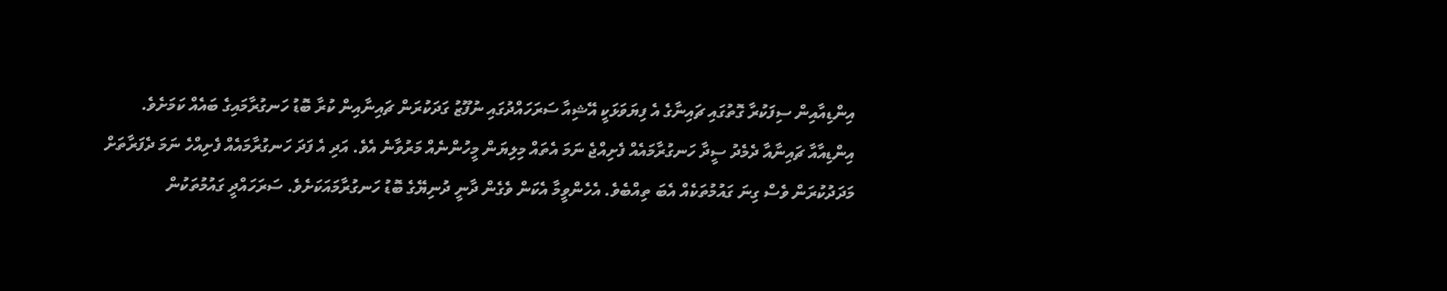އިންޑިއާއިން ސިފަކުރާ ގޮތުގައި ޗައިނާގެ އެ ފިޔަވަޅަކީ އޭޝިއާ ސަރަހައްދުގައި ނުފޫޒު ގަދަކުރަން ޗައިނާއިން ކުރާ ބޮޑު ހަނގުރާމައިގެ ބައެއް ކަމަށެވެ.
އިންޑިއާއާ ޗައިނާއާ ދެމެދު ސީދާ ހަނގުރާމައެއް ފެށިއްޖެ ނަމަ އެތައް މިލިޔަން މީހުންނެއް މަރުވާނެ އެވެ. އަދި އެ ފަދަ ހަނގުރާމައެއް ފެށިއްހެ ނަމަ ދެފަރާތަށް މަދަދުކުރަން ވެސް ގިނަ ގައުމުތަކެއް އެބަ ތިއްބެވެ. އެހެންވީމާ އެކަން ވެގެން ދާނީ ދުނިޔޭގެ ބޮޑު ހަނގުރާމައަކަށެވެ. ސަރަހައްދީ ގައުމުތަކުން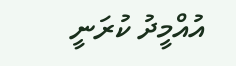އުއްމީދު ކުރަނީ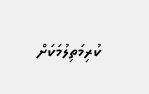ކުރިމަތިލުމަކަށް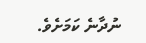ނުދާނެ ކަމަށެވެ.